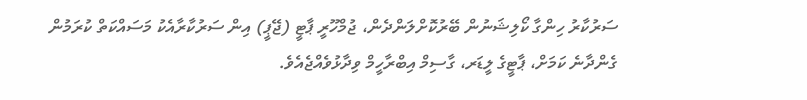ސަރުކާރު ހިންގާ ކޯލިޝަނުން ބޭރުކޮށްލަންދެން، ޖުމްހޫރީ ޕާޓީ (ޖޭޕީ) އިން ސަރުކާރާއެކު މަސައްކަތް ކުރަމުން ގެންދާނެ ކަމަށް، ޕާޓީގެ ލީޑަރ، ގާސިމް އިބްރާހީމް ވިދާޅުވެއްޖެއެވެ.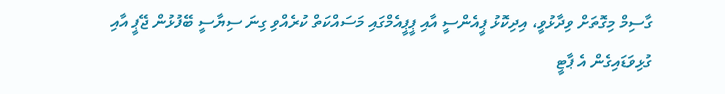ގާސިމް މިގޮތަށް ވިދާޅުވީ، އިދިކޮޅު ޕީއެންސީ އާއި ޕީޕީއެމްގައި މަސައްކަތް ކުރެއްވި ގިނަ ސިޔާސީ ބޭފުޅުން ޖޭޕީ އާއި ގުޅިވަޑައިގެން އެ ޕާޓީ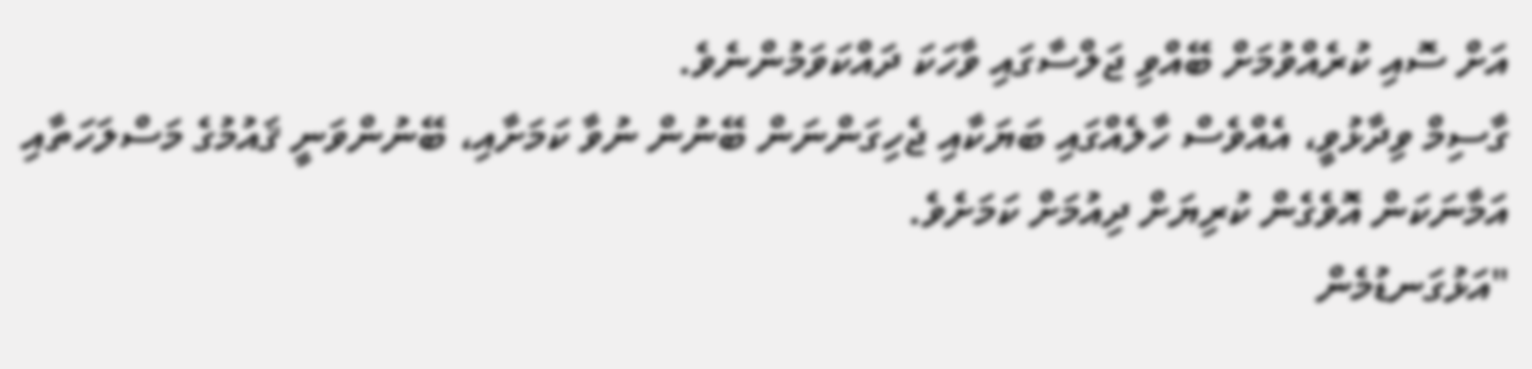އަށް ސޮއި ކުރެއްވުމަށް ބޭއްވި ޖަލްސާގައި ވާހަކަ ދައްކަވަމުންނެވެ.
ގާސިމް ވިދާޅުވީ، އެއްވެސް ހާލެއްގައި ބަޔަކާއި ޖެހިގަންނަން ބޭނުން ނުވާ ކަމަށާއި، ބޭނުންވަނީ ޤައުމުގެ މަސްލަހަތާއި އަމާނަކަން އޮވެގެން ކުރިޔަށް ދިއުމަށް ކަމަށެވެ.
"އަޅުގަނޑުމެން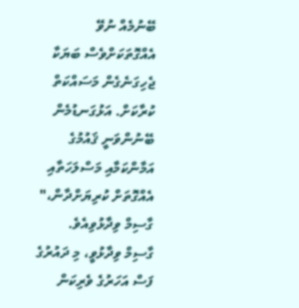ބޭނުމެއް ނުވޭ އެއްގޮތަކަށްވެސް ބަޔަކާ ޖެހިގަނެގެން މަސައްކަތް ކުރާކަށް. އަޅުގަނޑުމެން ބޭނުންވަނީ ޤައުމުގެ އަމާންކަމާއި މަސްލަހަތާއި އެއްގޮތަށް ކުރިޔަށްދާން،" ގާސިމް ވިދާޅުވިއެވެ.
ގާސިމް ވިދާޅުވީ، މި ދައުރުގެ ފަސް އަހަރުގެ ވެރިކަން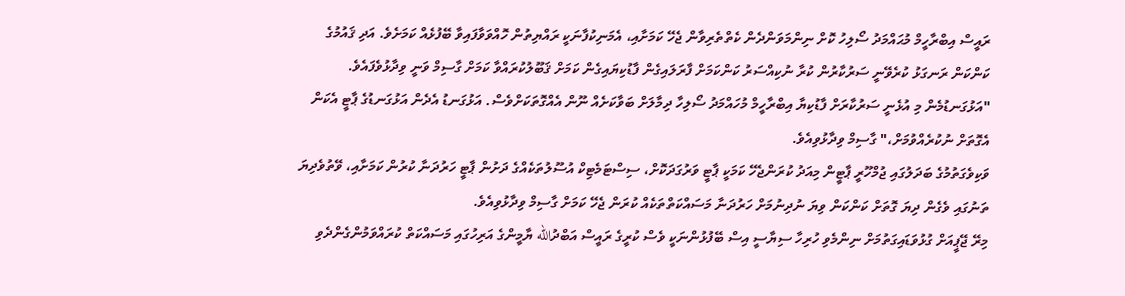ރައީސް އިބްރާހީމް މުޙައްމަދު ސޯލިހު ކޮށް ނިންމަވަންދެން ކެތްތެރިވާން ޖެހޭ ކަމަށާއި، އެމަނިކުފާނަކީ ރައްޔިތުން ހޮއްވަވާފައިވާ ބޭފުޅެއް ކަމަށެވެ. އަދި ޤައުމުގެ ކަންކަން ރަނގަޅު ކުރެވޭނީ ސަރުކާރުން ކުރާ ނުކިއްސަރު ކަންކަމަށް ފާރަލައިގެން ފާޑުކިޔައިގެން ކަމަށް ޤަބޫލުކުރައްވާ ކަމަށް ގާސިމް ވަނީ ވިދާޅުވެފައެވެ.
"އަޅުގަނޑުމެން މި އުޅެނީ ސަރުކާރަށް ފާޑުކިޔާ އިބްރާހީމް މުހައްމަދު ސޯލިހާ ދިމާލަށް ބަވާކަށެއް ނޫން އެއްގޮތަކަށްވެސް. އަޅުގަނޑު އެދެން އަޅުގަނޑުގެ ޕާޓީ އެކަން އެގޮތަށް ނުކުރެއްވުމަށް،" ގާސިމް ވިދާޅުވިއެވެ.
ވަކިވެގަތުމުގެ ބަދަލުގައި ޖުމްހޫރީ ޕާޓީން މިއަދު ކުރަންޖެހޭ ކަމަކީ ޕާޓީ ވަރުގަދަކޮށް، ސިސްޓަމެޓިކް އުސޫލުތަކެއްގެ ދަށުން ޕާޓީ ހަރުދަނާ ކުރުން ކަމަށާއި، ވޭތުވެދިޔަ ތަނުގައި ވެގެން ދިޔަ ގޮތަށް ކަންކަން ވިޔަ ނުދިނުމަށް ހަރުދަނާ މަސައްކަތްތަކެއް ކުރަން ޖެހޭ ކަމަށް ގާސިމް ވިދާޅުވިއެވެ.
މިރޭ ޖޭޕީއަށް ގުޅުވަޑައިގަތުމަށް ނިންމެވި ހުރިހާ ސިޔާސީ އިސް ބޭފުޅުންނަކީ ވެސް ކުރީގެ ރައީސް އަބްދުالله ޔާމީންގެ އަރިހުގައި މަސައްކަތް ކުރައްވަމުންގެންދެވި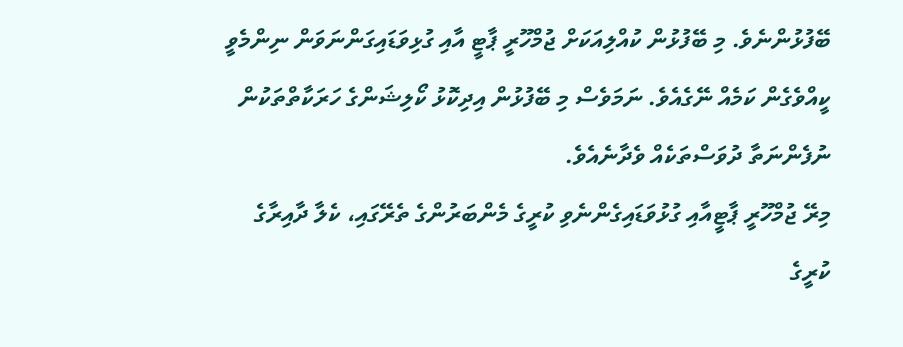ބޭފުޅުންނެވެ. މި ބޭފުޅުން ކުއްލިއަކަށް ޖުމްހޫރީ ޕާޓީ އާއި ގުޅިވަޑައިގަންނަވަން ނިންމެވީ ކީއްވެގެން ކަމެއް ނޭގެއެވެ. ނަމަވެސް މި ބޭފުޅުން އިދިކޮޅު ކޯލިޝަންގެ ހަރަކާތްތަކުން ނުފެންނަތާ ދުވަސްތަކެއް ވެދާނެއެވެ.
މިރޭ ޖުމްހޫރީ ޕާޓީއާއި ގުޅުވަޑައިގެންނެވި ކުރީގެ މެންބަރުންގެ ތެރޭގައި، ކެލާ ދާއިރާގެ ކުރީގެ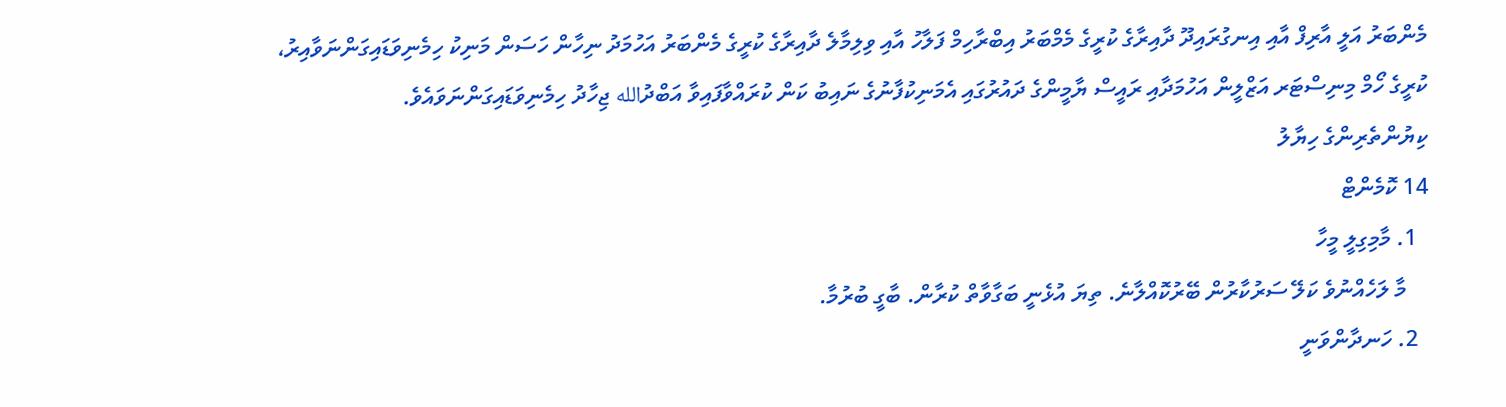މެންބަރު އަލީ އާރިފް އާއި އިނގުރައިދޫ ދާއިރާގެ ކުރީގެ މެމްބަރު އިބްރާހިމް ފަލާހު އާއި ވިލިމާލެ ދާއިރާގެ ކުރީގެ މެންބަރު އަހުމަދު ނިހާން ހަސަން މަނިކު ހިމެނިވަޑައިގަންނަވާއިރު، ކުރީގެ ހޯމް މިނިސްޓަރ އަޒްލީން އަހުމަދާއި ރައީސް ޔާމީންގެ ދައުރުގައި އެމަނިކުފާނުގެ ނައިބު ކަން ކުރައްވާފައިވާ އަބްދުالله ޖިހާދު ހިމެނިވަޑައިގަންނަވައެވެ.
ކިޔުންތެރިންގެ ހިޔާލު
14 ކޮމެންޓް
  1. މާމިގިލީ މީހާ
    މާ ލަހެއްނުވެ ކަލޭ ސަރުކާރުން ބޭރުކޮއްލާނެ. ތިޔަ އުޅެނީ ބަގާވާތް ކުރާން. ބާގީ ބުރުމާ.
  2. ހަނދާންވަނީ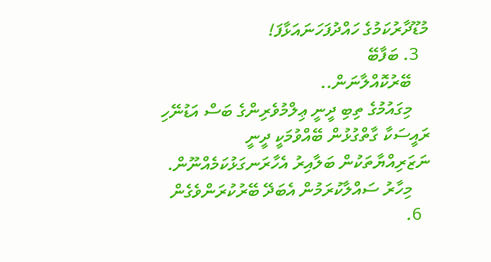މުޑޫދާރުކަމުގެ ހައްދުފަހަނައަޅާފަ!
  3. ބަފާބޭ
    ބޭރުކޮއްލާނަން..
    މިގައުމުގެ ތިބި ދީނީ ޢިލްމުވެރިންގެ ބަސް އަޑުނޭހި ރައީސަކާ ގާތްގުޅުން ބޭއްވުމަކީ ދީނީ ނަޒަރިއްޔާތަކުން ބަލާއިރު އެހާރަނގަޅުކަމެއްނޫން.
    މިހާރު ސައްލާކުރަމުން އެބަދޭ ބޭރުކުރަންވެގެން
  6.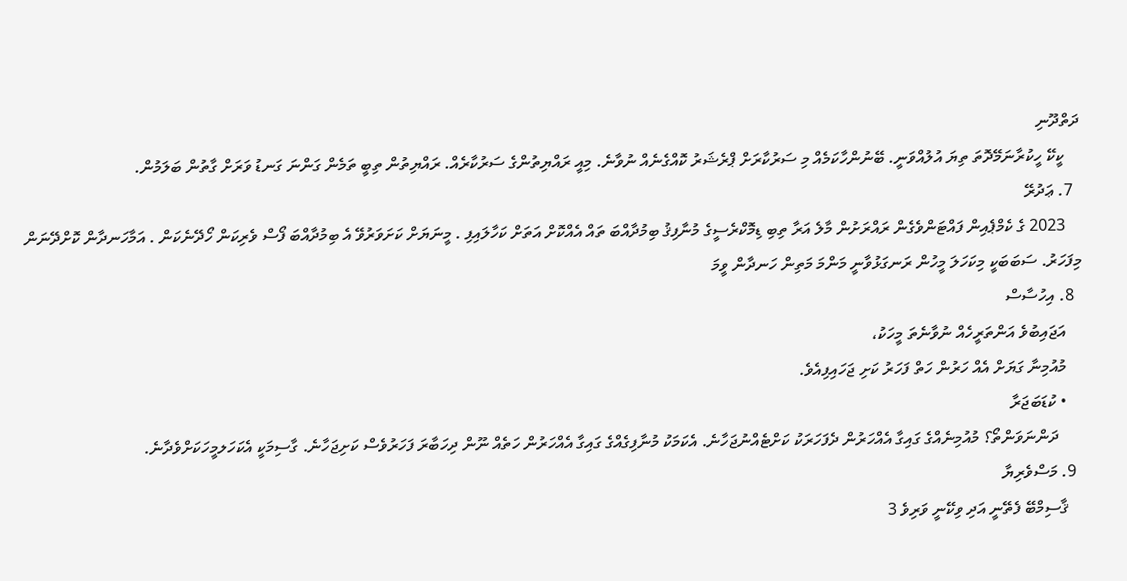ދަތްދޫނި
    ކީކޭ ހީކުރާނަމޭދޮތަ ތިޔަ އުލުއްވަނީ. ބޭނުންހާކަމެއް މި ސަރުކާރަށް ޕްރެޝަރު ކޮއްގެނެއް ނުވާނެ. މިއީ ރައްޔިތުންގެ ސަރުކާރެއް. ރައްޔިތުން ތިބީ ތަމެން ގަންނަ ގަނޑު ވަރަށް ގާތުން ބަލަމުން.
  7. ޢަދުރޭ
    2023 ގެ ކެމްޕެއިން ފައްޓަންވެގެން ރައްރަށުން މާލެ އަރާ ތިބި ޑިމޮކްރެސީގެ މުނާފިޤު ބިމުދާއްބަ ތައް އެއްކޮށް އަތަށް ކަހާލައިފި . މީނަޔަށް ކަށަވަރުވޭ އެ ބިމުދާއްބަ ފޯސް ވެރިކަން ހޯދޭނެކަން . އަމާހަނދާން ކޮށްދޭނަން މިފަހަރު. ސަބަބަކީ މިކަހަލަ މީހުން ރަނގަޅުވާނީ މަންމަ މަތިން ހަނދާން ވީމަ
  8. އިހުސާސް
    އަޖައިބުވެ އަންތަރީހެއް ނުވާނެތަ މީހަކު،
    މުއުމިނާ ގަޔަށް އެއް ހަރުން ހަތް ފަހަރު ކަށި ޖަހައިފިއެވެ.
    • ކުޑަބަޖަރާ
      ދަންނަވަންތޯ؟ މުއުމިނެއްގެ ގައިގާ އެއްހަރުން ދެފަހަރަކު ކަށްޓެއްނުޖަހާނެ. އެކަމަކު މުނާފިގެއްގެ ގައިގާ އެއްހަރުން ހަތެއް ނޫން ދިހަބާރަ ފަހަރުވެސް ކަށިޖަހާނެ. ގާސިމަކީ އެކަހަލމީހަކަށްވެދާނެ.
  9. މަސްވެރިޔާ
    ޤާސިމްބޭ ފެތޭނީ އަދި ވިކޭނީ ވަރިވެ 3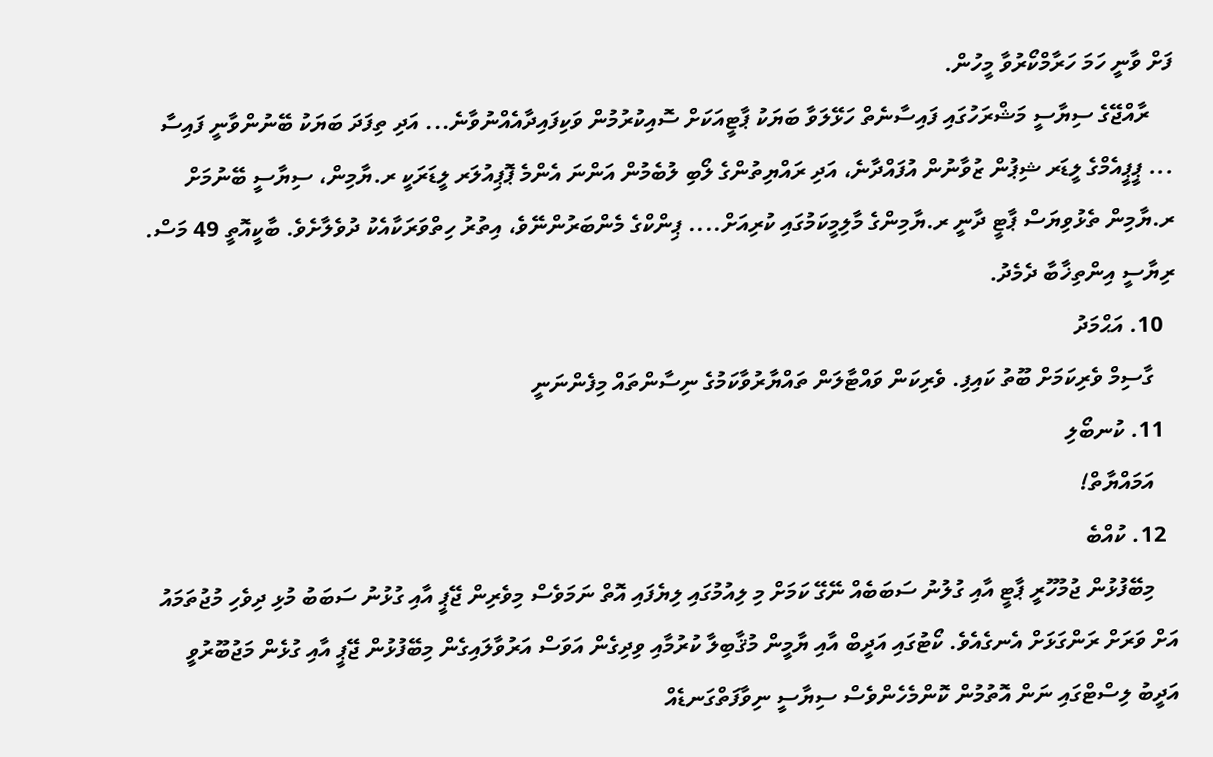ފަށް ވާނީ ހަމަ ހަރާމްކޯރުވާ މީހުން.
    ރާއްޖޭގެ ސިޔާސީ މަޝްރަހުގައި ފައިސާނެތް ހަޅޭލަވާ ބަޔަކު ޕާޓީއަކަށް ސޮއިކުރުމުން ވަކިފައިދާއެއްނުވާނެ... އަދި ތިފަދަ ބަޔަކު ބޭނުންވާނީ ފައިސާ ... ޕީޕީއެމްގެ ލީޑަރ ޝިޕުން ޒުވާނުން އުފައްދާނެ، އަދި ރައްޔިތުންގެ ލޯބި ލުބެމުން އަންނަ އެންމެ ޕޮޕިއުލަރ ލީޑަރަކީ ރ.ޔާމިން، ސިޔާސީ ބޭނުމަށް ރ.ޔާމިން ތެޅުވިޔަސް ޕާޓީ ދާނީ ރ.ޔާމިންގެ މާލިމީކަމުގައި ކުރިއަށް.... ޕިންކްގެ މެންބަރުންނޭވެ، އިތުރު ހިތްވަރަކާއެކު ދުވެލާށެވެ. ބާކީއޮތީ 49 މަސް. ރިޔާސީ އިންތިޚާބާ ދެމެދު.
  10. އަޙްމަދު
    ގާސިމް ވެރިކަމަށް ބޫތު ކައިފި. ވެރިކަން ވައްޓާލަން ތައްޔާރުވާކަމުގެ ނިސާންތައް މިފެންނަނީ
  11. ކުނބޯލި
    އަމައްޔާތް!
  12. ކުއްބެ
    މިބޭފުޅުން ޖުމުހޫރީ ޕާޓީ އާއި ގުލުނު ސަބަބެއް ނޭގޭ ކަމަށް މި ލިއުމުގައި ލިޔެފައި އޮތް ނަމަވެސް މިވެރިން ޖޭޕީ އާއި ގުޅުނު ސަބަބު މުޅި ދިވެހި މުޖުތަމައު އަށް ވަރަށް ރަންގަޅަށް އެނގެއެވެ. ކޯޓުގައި އަދީބް އާއި ޔާމީން މުޤާބިލާ ކުރުމާއި ވިދިގެން އަވަސް އަރުވާލައިގެން މިބޭފުޅުން ޖޭޕީ އާއި ގުޅެން މަޖުބޫރުވީ އަދީބު ލިސްޓްގައި ނަން އޮތުމުން ކޮންމެހެންވެސް ސިޔާސީ ނިވާފަތްގަނޑެއް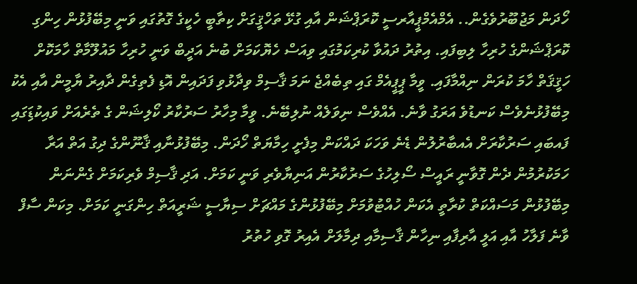ހޯދަން މަޖުބޫރުވެގެން.. އެމްއެމްޕީއާރސީ ކޮރަޕްޝަން އާއި ގުޅޭ ތަހްޤީގަށް ކިތާބީ ހެކީގެ ގޮތުގައި ވަނީ މިބޭފުޅުން ހިންގި ކޮރަޕްޝަންގެ ހުރިހާ ލިބިފައި. އިތުރު ދައުވާ ކުރިކަމުގައި ވިއަސް ހެޔޮކަމަށް ބުނެ އަދީބް ވަނީ ހުރިހާ މައުލޫމާތް ހާމަކޮށް ހަޤީޤަތް ހާމަ ކުރަން ނިއްމާފައި. ވީމާ ޕީޕީއެމް ގައި ތިބެއްޖެ ނަމަ ޤާސިމް ވިދާޅުވި ފަދައިން އޮޑި ފެތިގެން ދާއިރު ޔާމީން އާއި އެކު މިބޭފުޅުނެވެސް ކަނޑުވެ އަރަގު ވާނެ. އެއްވެސް ނިވަލެއް ނުލިބޭނެ. ވީމާ މިހާރު ސަރުކާރު ކޯލިޝަން ގެ ތެރެއަށް ވައިކުޑަިގައި ފައބައި ސަރުކާރަށް އެއބާރުލުން ޑެނެ ވަހަކަ ދައްކަން މިފެށީ ހިމާޔަތް ހޯދަން. މިބޭފުޅުނާއި ޤާނޫންގެ ދިގު އަތް އަރާ ހަމަކުރުމުން ދެން ގޮވާނީ ރައީސް ސޯލިހުގެ ސަރުކާރުން އަނިޔާވެރި ވަނީ ކަމަށް. އަދި ޤާސިމް ވެރިކަމަށް ގެންނަން މިބޭފުޅުން މަސައްކަތް ކުރާތީ އެކަން ހުއްޓުވުމަށް މިބޭފުޅުންގެ މައްޗަށް ސިޔާސީ ޝަރީއަތް ހިންގަނީ ކަމަށް. މިކަން ސާފް ވާނެ ފަލާހު އާއި އަލީ އާރިފާއި ނިހާން ޤާސިމާއި ދިމާލަށް އެއިރު ގޮވި ހުތުރު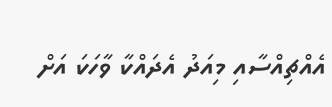އެއްޗިއްސާއި މިއަދު އެދައްކާ ވާހަކަ އަށް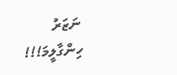ނަޒަރު ހިންގާލީމަ!!!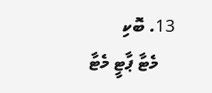13. ބޮކި
    މެޓާ ޕާޓީ މެޓާ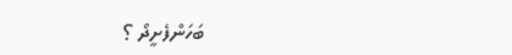ބަހަންފެށީދޯ ؟